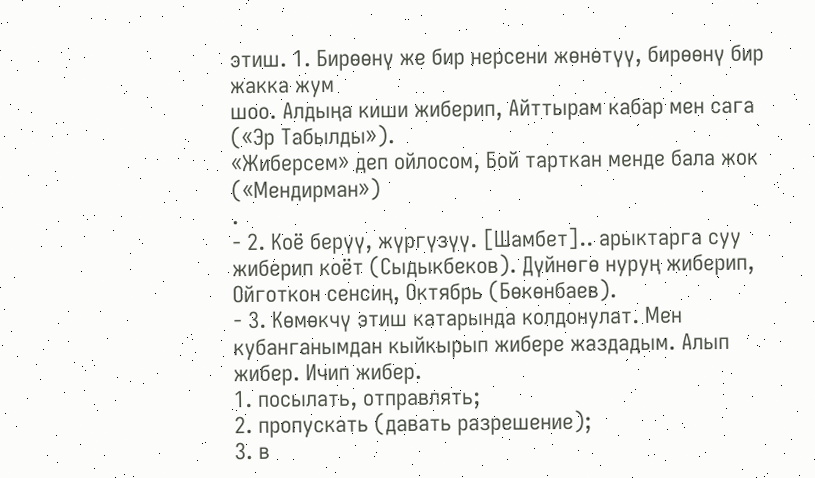этиш. 1. Бирөөнү же бир нерсени жөнөтүү, бирөөнү бир жакка жум
шоо. Алдыңа киши жиберип, Айттырам кабар мен сага («Эр Табылды»).
«Жиберсем» деп ойлосом, Бой тарткан менде бала жок («Мендирман»)
.
- 2. Коё берүү, жүргүзүү. [Шамбет].. арыктарга суу жиберип коёт (Сыдыкбеков). Дүйнөгө нуруң жиберип, Ойготкон сенсиң, Октябрь (Бөкөнбаев).
- 3. Көмөкчү этиш катарында колдонулат. Мен кубанганымдан кыйкырып жибере жаздадым. Алып жибер. Ичип жибер.
1. посылать, отправлять;
2. пропускать (давать разрешение);
3. в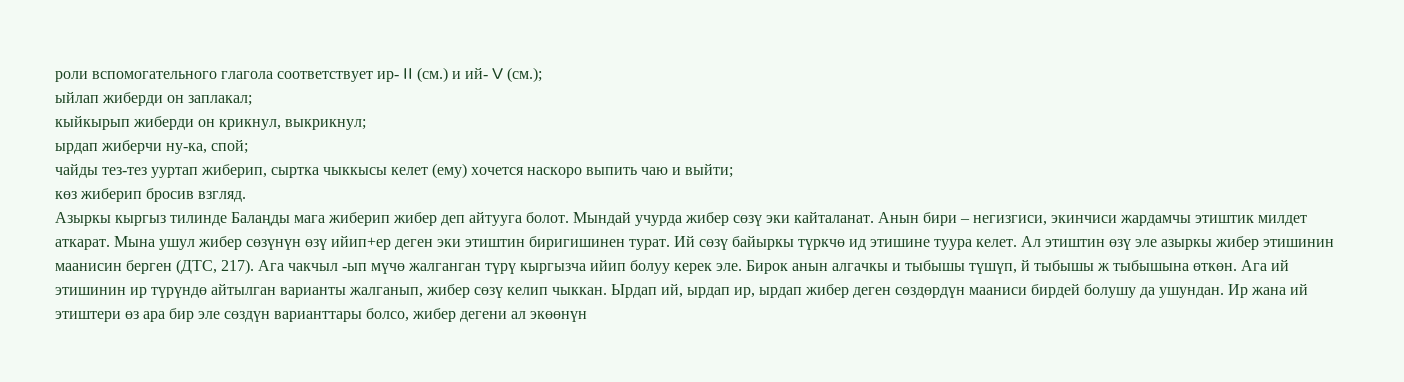роли вспомогательного глагола соответствует ир- II (см.) и ий- V (см.);
ыйлап жиберди он заплакал;
кыйкырып жиберди он крикнул, выкрикнул;
ырдап жиберчи ну-ка, спой;
чайды тез-тез ууртап жиберип, сыртка чыккысы келет (ему) хочется наскоро выпить чаю и выйти;
көз жиберип бросив взгляд.
Азыркы кыргыз тилинде Балаңды мага жиберип жибер деп айтууга болот. Мындай учурда жибер сөзү эки кайталанат. Анын бири – негизгиси, экинчиси жардамчы этиштик милдет аткарат. Мына ушул жибер сөзүнүн өзү ийип+ер деген эки этиштин биригишинен турат. Ий сөзү байыркы түркчө ид этишине туура келет. Ал этиштин өзү эле азыркы жибер этишинин маанисин берген (ДТС, 217). Ага чакчыл -ып мүчө жалганган түрү кыргызча ийип болуу керек эле. Бирок анын алгачкы и тыбышы түшүп, й тыбышы ж тыбышына өткөн. Ага ий этишинин ир түрүндө айтылган варианты жалганып, жибер сөзү келип чыккан. Ырдап ий, ырдап ир, ырдап жибер деген сөздөрдүн мааниси бирдей болушу да ушундан. Ир жана ий этиштери өз ара бир эле сөздүн варианттары болсо, жибер дегени ал экөөнүн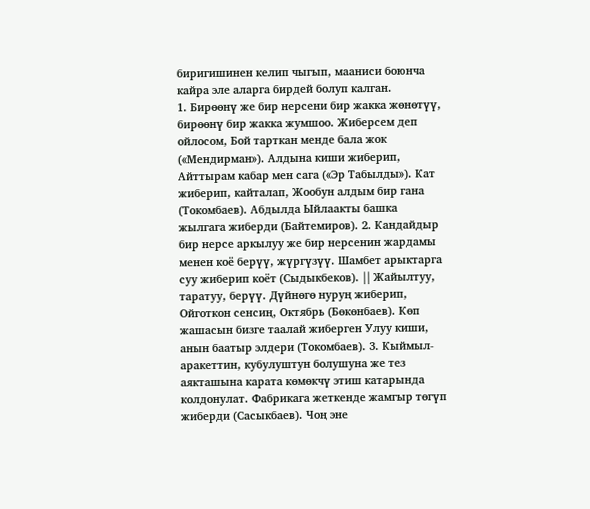биригишинен келип чыгып, мааниси боюнча кайра эле аларга бирдей болуп калган.
1. Бирөөнү же бир нерсени бир жакка жөнөтүү, бирөөнү бир жакка жумшоо. Жиберсем деп ойлосом, Бой тарткан менде бала жок («Мендирман»). Алдына киши жиберип, Айттырам кабар мен сага («Эр Табылды»). Кат жиберип, кайталап, Жообун алдым бир гана (Токомбаев). Абдылда Ыйлаакты башка жылгага жиберди (Байтемиров). 2. Кандайдыр бир нерсе аркылуу же бир нерсенин жардамы менен коё берүү, жүргүзүү. Шамбет арыктарга суу жиберип коёт (Сыдыкбеков). || Жайылтуу, таратуу, берүү. Дүйнөгө нуруң жиберип, Ойготкон сенсиң, Октябрь (Бөкөнбаев). Көп жашасын бизге таалай жиберген Улуу киши, анын баатыр элдери (Токомбаев). 3. Кыймыл-аракеттин, кубулуштун болушуна же тез аякташына карата көмөкчү этиш катарында колдонулат. Фабрикага жеткенде жамгыр төгүп жиберди (Сасыкбаев). Чоң эне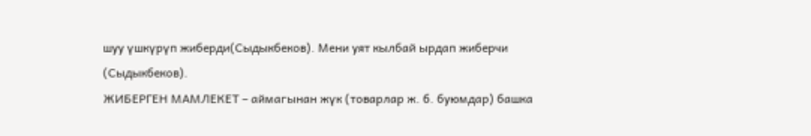шуу үшкүрүп жиберди(Сыдыкбеков). Мени уят кылбай ырдап жиберчи (Сыдыкбеков).
ЖИБЕРГЕН МАМЛЕКЕТ – аймагынан жүк (товарлар ж. б. буюмдар) башка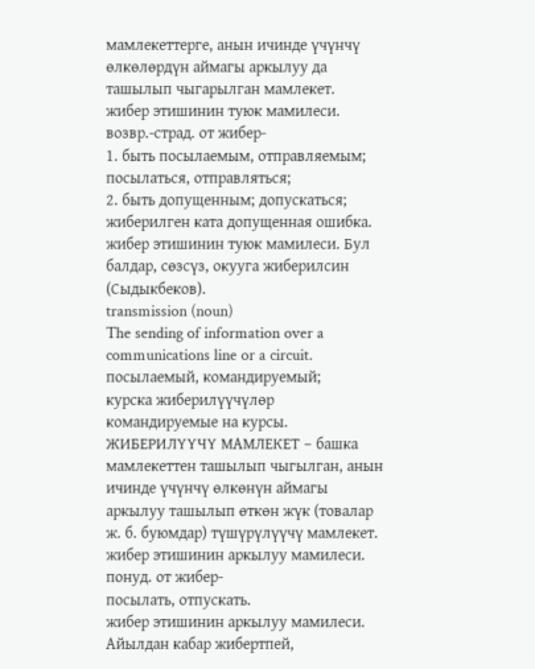мамлекеттерге, анын ичинде үчүнчү өлкөлөрдүн аймагы аркылуу да ташылып чыгарылган мамлекет.
жибер этишинин туюк мамилеси.
возвр.-страд. от жибер-
1. быть посылаемым, отправляемым; посылаться, отправляться;
2. быть допущенным; допускаться;
жиберилген ката допущенная ошибка.
жибер этишинин туюк мамилеси. Бул балдар, сөзсүз, окууга жиберилсин (Сыдыкбеков).
transmission (noun)
The sending of information over a communications line or a circuit.
посылаемый, командируемый;
курска жиберилүүчүлөр командируемые на курсы.
ЖИБЕРИЛҮҮЧҮ МАМЛЕКЕТ – башка мамлекеттен ташылып чыгылган, анын ичинде үчүнчү өлкөнүн аймагы аркылуу ташылып өткөн жүк (товалар ж. б. буюмдар) түшүрүлүүчү мамлекет.
жибер этишинин аркылуу мамилеси.
понуд. от жибер-
посылать, отпускать.
жибер этишинин аркылуу мамилеси. Айылдан кабар жибертпей,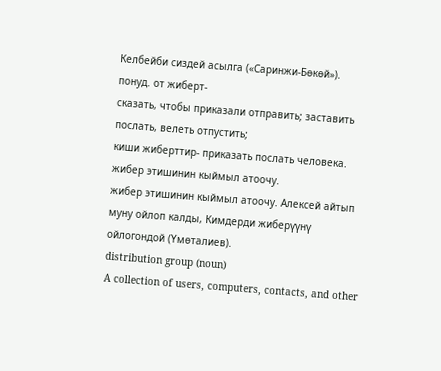Келбейби сиздей асылга («Саринжи-Бөкөй»).
понуд. от жиберт-
сказать, чтобы приказали отправить; заставить послать, велеть отпустить;
киши жиберттир- приказать послать человека.
жибер этишинин кыймыл атоочу.
жибер этишинин кыймыл атоочу. Алексей айтып муну ойлоп калды, Кимдерди жиберүүнү ойлогондой (Үмөталиев).
distribution group (noun)
A collection of users, computers, contacts, and other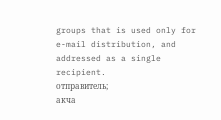groups that is used only for e-mail distribution, and addressed as a single recipient.
отправитель;
акча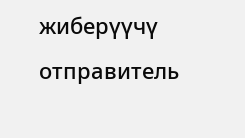жиберүүчү отправитель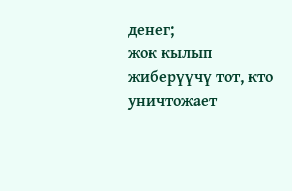денег;
жок кылып жиберүүчү тот, кто уничтожает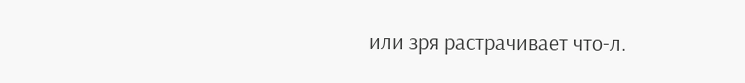или зря растрачивает что-л.